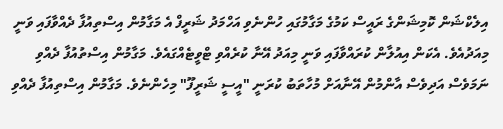އިލެކްޝަން ކޮމިޝަންގެ ރައީސް ކަމުގެ މަގާމުގައި ހުންނެވި އަހްމަދު ޝަރީފް އެ މަގާމުން އިސްތިއުފާ ދެއްވާފައި ވަނީ މިއަދުއެވެ. އެކަން އިއުލާން ކުރައްވާފައި ވަނީ މިއަދު އޭނާ ކުރެއްވި ޓްވީޓެއްގައެވެ. މަގާމުން އިސްތުއުފާ ދެއްވި ނަމަވެސް އަދިވެސް އާންމުން އޭނާއަށް މުހާތަބު ކުރަނީ "އީސީ ޝަރީފޫ" މިހެންނެވެ. މަގާމުން އިސްތިއުފާ ދެއްވި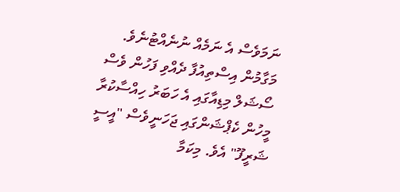ނަމަވެސް އެ ނަމެއް ނުނެއްޓުނެވެ.
މަގާމުން އިސްތިއުފާ ދެއްވި ފަހުން ވެސް ސޯޝަލް މިޑިއާގައި އެ ހަބަރު ހިއްސާކުރާ މީހުން ކެޕްޝަންގައި ޖަހަނީވެސް "އީސީ ޝަރީފޫ" އެވެ. މިކަމާ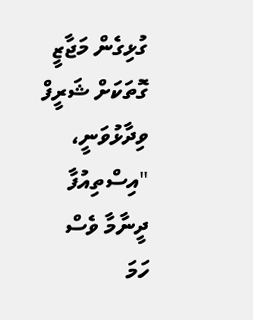ގުޅިގެން މަޖާޒީ ގޮތަކަށް ޝަރީފް ވިދާޅުވަނީ، "އިސްތިއުފާ ދީނާމާ ވެސް ހަމަ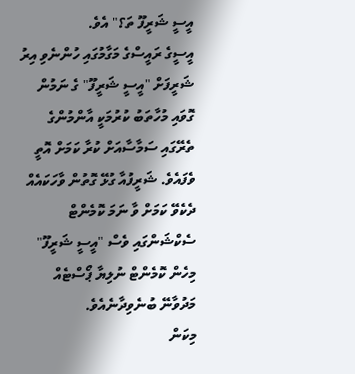އީސީ ޝަރީފޫ ތަ؟" އެވެ.
އީސީގެ ރައީސްގެ މަގާމުގައި ހުންނެވި އިރު ޝަރީފަށް "އީސީ ޝަރީފޫ" ގެ ނަމުން ގޮވައި މުހާތަބު ކުރުމަކީ އާންމުންގެ ތެރޭގައި ސަމާސާއަށް ކުރާ ކަމަށް އޮތީ ވެފައެވެ. ޝަރީފުއާ ގުޅޭ ގޮތުން ވާހަކައެއް ދެކެވޭ ކަމަށް ވާ ނަމަ ކޮމެންޓް ސެކްޝަންގައި ވެސް "އީސީ ޝަރީފޫ" މިހެން ކޮމެންޓް ނުލިޔާ ޕޯސްޓެއް މަދުވާނޭ ބުނެވިދާނެއެވެ.
މިކަން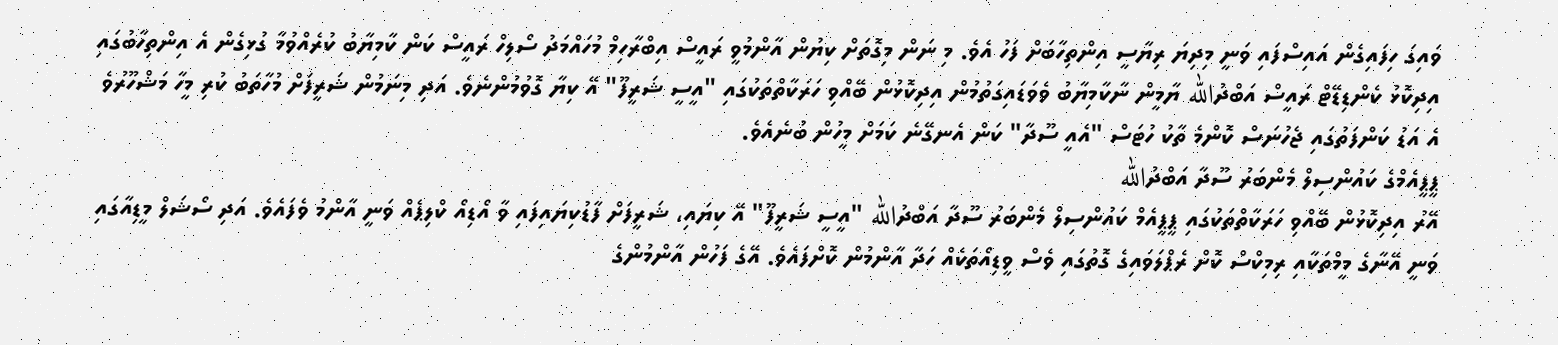ވައިގަ ހިފައިގެން އައިސްފައި ވަނީ މިދިޔަ ރިޔާސީ އިންތިހާބަށް ފަހު އެވެ. މި ނަން މިގޮތަށް ކިޔުން އާންމުވީ ރައީސް އިބްރާހިމް މުހައްމަދު ސޯލިހް ރައީސް ކަން ކާމިޔާބު ކުރެއްވުމާ ގުޅިގެން އެ އިންތިހާބުގައި އިދިކޮޅު ކެންޑިޑޭޓް ރައީސް އަބްދުالله ޔާމީން ނާކާމިޔާބު ވެވަޑައިގަތުމުން އިދިކޮޅުން ބޭއްވި ހަރަކާތްތަކުގައި "އީސީ ޝަރީފޫ" އޭ ކިޔާ ގޮވުމުންނެވެ. އަދި މިނަމުން ޝަރީފަށް މުހާތަބު ކުރި މީހާ މަޝްހޫރުވެ އެ އަޑު ކަންފަތުގައި ޖެހުނަސް ކޮންމެ ތާކު ހުޓަސް "އެއީ ސޫދާ" ކަން އެނގޭނެ ކަމަށް މީހުން ބުނެއެވެ.
ޕީޕީއެމްގެ ކައުންސިލް މެންބަރު ސޫދާ އަބްދުالله
އޭރު އިދިކޮޅުން ބޭއްވި ހަރަކާތްތަކުގައި ޕީޕީއެމް ކައުންސިލް މެންބަރު ސޫދާ އަބްދުالله "އީސީ ޝަރީފޫ" އޭ ކިޔައި، ޝަރީފަށް ފާޑުކިޔައިފައި ވާ އޯޑިއޯ ކްލިޕެއް ވަނީ އާންމު ވެފައެވެ. އަދި ސޯޝަލް މީޑިއާގައި ވަނީ އޭނާގެ މީމްތަކާއި ރިމިކްސް ކޮށް ރެޕްލަވައިގެ ގޮތުގައި ވެސް ވީޑިއޯތަކެއް ހަދާ އާންމުން ކޮށްފައެވެ. އޭގެ ފަހުން އާންމުންގެ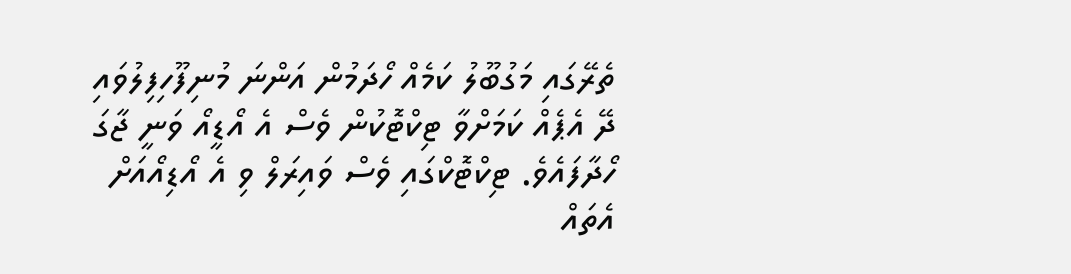ތެރޭގައި މަގުބޫލު ކަމެއް ހޯދަމުން އަންނަ މުނިފޫހިފިލުވައި ދޭ އެޕެއް ކަމަށްވާ ޓިކްޓޮކުން ވެސް އެ އޯޑީއޯ ވަނީ ޖާގަ ހޯދާފައެވެ. ޓިކްޓޮކްގައި ވެސް ވައިރަލް ވި އެ އޯޑިއޯއަށް އެތައް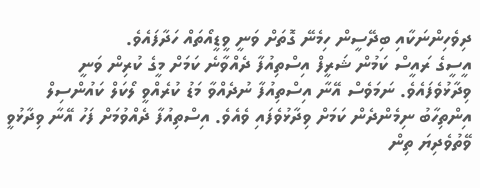ދިވެހިންނަކާއި ބިދޭސީން ހިމެނޭ ގޮތަށް ވަނީ ވީޑީއޯތައް ހަދާފައެވެ.
އީސީގެ ރައީސް ކަމުން ޝަރީފް އިސްތިއުފާ ދެއްވާނެ ކަމަށް މީގެ ކުރިން ވަނީ ވިދާޅުވެފައެވެ. ނަމަވެސް އޭނާ އިސްތިއުފާ ނުދެއްވާ މަޑު ކުރެއްވީ ލޯކަލް ކައުންސިލް އިންތިހާބު ނިމެންދެން ކަމަށް ވިދާޅުވެފައި ވެއެވެ. އިސްތިއުފާ ދެއްވުމަށް ފަހު އޭނާ ވިދާޅުވީ ވޭތުވެދިޔަ ތިން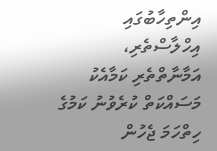އިންތިހާބުގައި އިހްލާސްތެރި، އަމާނާތްތެރި ކަމާއެކު މަސައްކަތް ކުރެވުނު ކަމުގެ ހިތްހަމަ ޖެހުން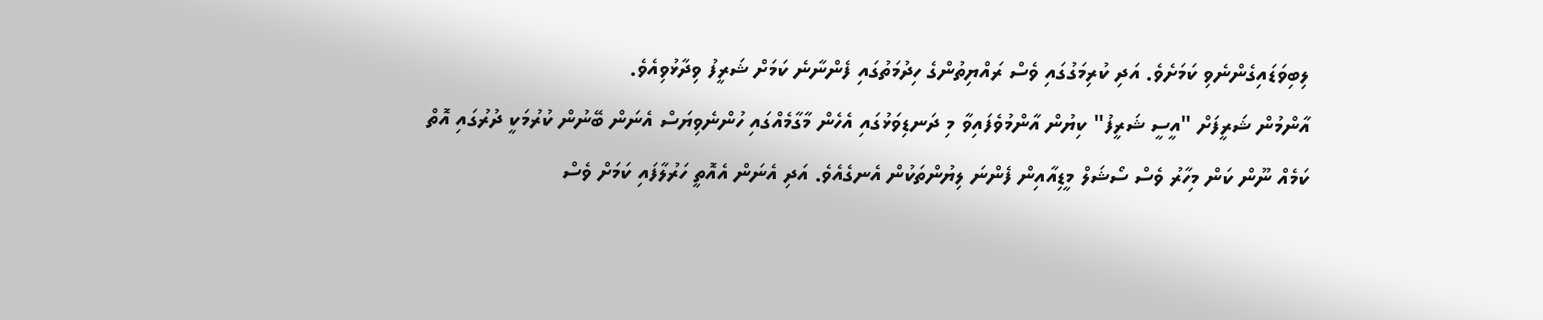ލިބިވަޑައިގެންނެވި ކަމަށެވެ. އަދި ކުރިމަގުގައި ވެސް ރައްޔިތުންގެ ހިދުމަތުގައި ފެންނާނެ ކަމަށް ޝަރީފު ވިދާޅުވިއެވެ.
އާންމުން ޝަރީފަށް "އީސީ ޝަރީފު" ކިޔުން އާންމުވެފައިވާ މި ދަނޑިވަޅުގައި އެހެން މާގާމެއްގައި ހުންނެވިޔަސް އެނަން ބޭނުން ކުރުމަކީ ދުރުގައި އޮތް ކަމެއް ނޫން ކަން މިހާރު ވެސް ސޯޝަލް މީޑިއާއިން ފެންނަ ލިޔުންތަކުން އެނގެއެވެ. އަދި އެނަން އެއޮތީ ހަރުލާފައި ކަމަށް ވެސް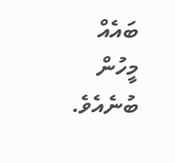ބައެއް މީހުން ބުނެއެވެ.